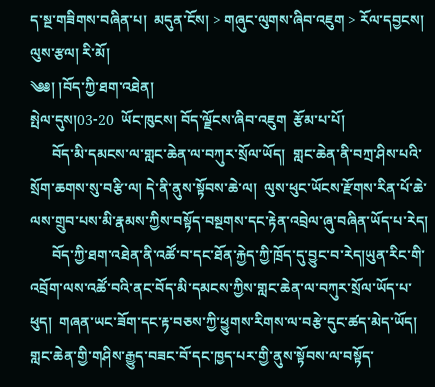ད་སྔ་གཟིགས་བཞིན་པ།  མདུན་ངོས། > གཞུང་ལུགས་ཞིབ་འཇུག > རོལ་དབྱངས། ལུས་རྩལ། རི་མོ།
༄༅། །བོད་ཀྱི་ཐག་འཐེན།
སྤེལ་དུས།03-20  ཡོང་ཁུངས། བོད་ལྗོངས་ཞིབ་འཇུག  རྩོམ་པ་པོ།
      བོད་མི་དམངས་ལ་གླང་ཆེན་ལ་བཀུར་སྲོལ་ཡོད།  གླང་ཆེན་ནི་བཀྲ་ཤིས་པའི་སྲོག་ཆགས་སུ་བརྩི་ལ། དེ་ནི་ནུས་སྟོབས་ཆེ་ལ།  ལུས་ཕུང་ཡོངས་རྫོགས་རིན་པོ་ཆེ་ལས་གྲུབ་པས་མི་རྣམས་ཀྱིས་བསྟོད་བསྔགས་དང་རྟེན་འབྲེལ་ཞུ་བཞིན་ཡོད་པ་རེད།
      བོད་ཀྱི་ཐག་འཐེན་ནི་འཚོ་བ་དང་ཐོན་རྐྱེད་ཀྱི་ཁྲོད་དུ་བྱུང་བ་རེད།ཡུན་རིང་གི་འབྲོག་ལས་འཚོ་བའི་ནང་བོད་མི་དམངས་ཀྱིས་གླང་ཆེན་ལ་བཀུར་སྲོལ་ཡོད་པ་ཕུད།  གཞན་ཡང་ཟོག་དང་རྟ་བཅས་ཀྱི་ཕྱུགས་རིགས་ལ་བརྩེ་དུང་ཚད་མེད་ཡོད།  གླང་ཆེན་གྱི་གཤིས་རྒྱུད་བཟང་བོ་དང་ཁྱད་པར་གྱི་ནུས་སྟོབས་ལ་བསྟོད་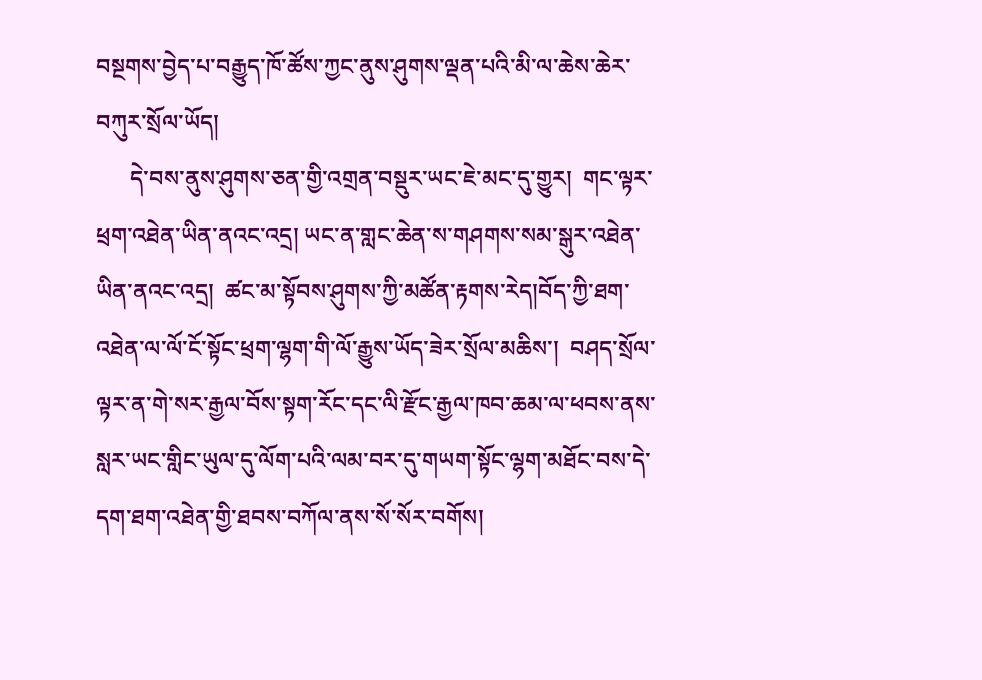བསྔགས་བྱེད་པ་བརྒྱུད་ཁོ་ཚོས་ཀྱང་ནུས་ཤུགས་ལྡན་པའི་མི་ལ་ཆེས་ཆེར་བཀུར་སྲོལ་ཡོད།
      དེ་བས་ནུས་ཤུགས་ཅན་གྱི་འགྲན་བསྡུར་ཡང་ཇེ་མང་དུ་གྱུར།  གང་ལྟར་ཕྲག་འཐེན་ཡིན་ནའང་འདྲ། ཡང་ན་གླང་ཆེན་ས་གཤགས་སམ་སྒུར་འཐེན་ཡིན་ནའང་འདྲ།  ཚང་མ་སྟོབས་ཤུགས་ཀྱི་མཚོན་རྟགས་རེད།བོད་ཀྱི་ཐག་འཐེན་ལ་ལོ་ངོ་སྟོང་ཕྲག་ལྷག་གི་ལོ་རྒྱུས་ཡོད་ཟེར་སྲོལ་མཆིས་།  བཤད་སྲོལ་ལྟར་ན་གེ་སར་རྒྱལ་བོས་སྟག་རོང་དང་ལི་རྫོང་རྒྱལ་ཁབ་ཆམ་ལ་ཕབས་ནས་སླར་ཡང་གླིང་ཡུལ་དུ་ལོག་པའི་ལམ་བར་དུ་གཡག་སྟོང་ལྷག་མཐོང་བས་དེ་དག་ཐག་འཐེན་གྱི་ཐབས་བཀོལ་ནས་སོ་སོར་བགོས།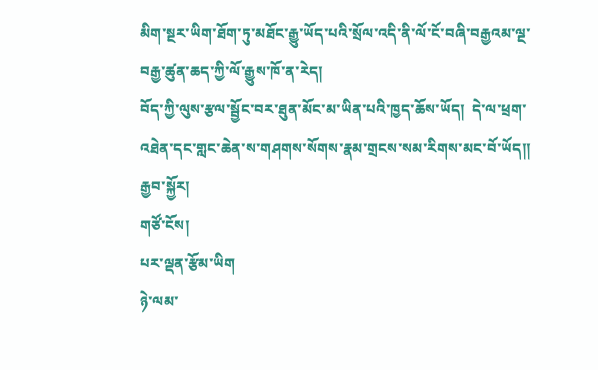མིག་སྔར་ཡིག་ཐོག་ཏུ་མཐོང་རྒྱུ་ཡོད་པའི་སྲོལ་འདི་ནི་ལོ་ངོ་བཞི་བརྒྱའམ་ལྔ་བརྒྱ་ཚུན་ཆད་ཀྱི་ལོ་རྒྱུས་ཁོ་ན་རེད།
བོད་ཀྱི་ལུས་རྩལ་སྦྱོང་བར་ཐུན་མོང་མ་ཡིན་པའི་ཁྱད་ཆོས་ཡོད།  དེ་ལ་ཕྲག་འཐེན་དང་གླང་ཆེན་ས་གཤགས་སོགས་རྣམ་གྲངས་སམ་རིགས་མང་བོ་ཡོད།།
རྒྱབ་སྐྱོར།
གཙོ་ངོས།
པར་ལྡན་རྩོམ་ཡིག
ཉེ་ལམ་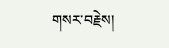གསར་བརྗེས།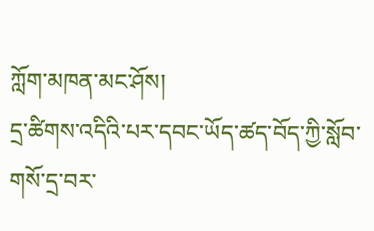ཀློག་མཁན་མང་ཤོས།
དྲ་ཚིགས་འདིའི་པར་དབང་ཡོད་ཚད་བོད་ཀྱི་སློབ་གསོ་དྲ་བར་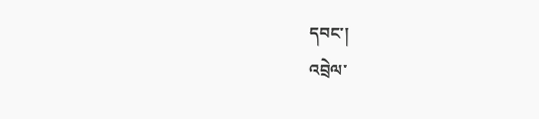དབང་།
འབྲེལ་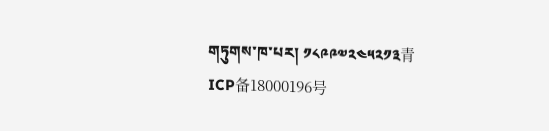གཏུགས་ཁ་པར། ༡༨༩༩༧༢༤༥༢༡༣青ICP备18000196号